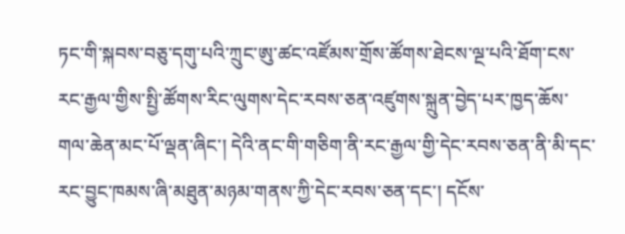ཏང་གི་སྐབས་བཅུ་དགུ་པའི་ཀྲུང་ཨུ་ཚང་འཛོམས་གྲོས་ཚོགས་ཐེངས་ལྔ་པའི་ཐོག་ངས་རང་རྒྱལ་གྱིས་སྤྱི་ཚོགས་རིང་ལུགས་དེང་རབས་ཅན་འཛུགས་སྐྲུན་བྱེད་པར་ཁྱད་ཆོས་གལ་ཆེན་མང་པོ་ལྡན་ཞིང་། དེའི་ནང་གི་གཅིག་ནི་རང་རྒྱལ་གྱི་དེང་རབས་ཅན་ནི་མི་དང་རང་བྱུང་ཁམས་ཞི་མཐུན་མཉམ་གནས་ཀྱི་དེང་རབས་ཅན་དང་། དངོས་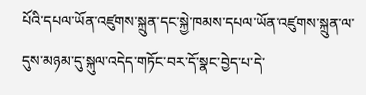པོའི་དཔལ་ཡོན་འཛུགས་སྐྲུན་དང་སྐྱེ་ཁམས་དཔལ་ཡོན་འཛུགས་སྐྲུན་ལ་དུས་མཉམ་དུ་སྐུལ་འདེད་གཏོང་བར་དོ་སྣང་བྱེད་པ་དེ་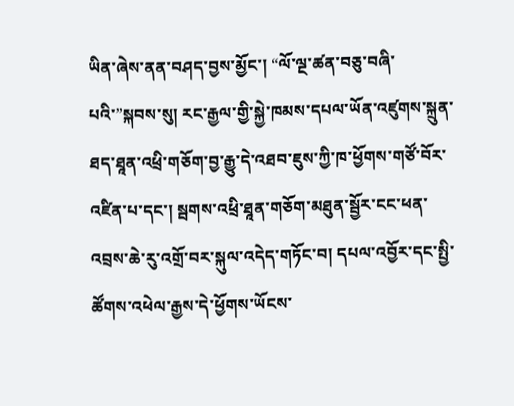ཡིན་ཞེས་ནན་བཤད་བྱས་མྱོང་། “ལོ་ལྔ་ཚན་བཅུ་བཞི་པའི་”སྐབས་སུ། རང་རྒྱལ་གྱི་སྐྱེ་ཁམས་དཔལ་ཡོན་འཛུགས་སྐྲུན་ཐད་ཐཱན་འཕྲི་གཅོག་བྱ་རྒྱུ་དེ་འཐབ་ཇུས་ཀྱི་ཁ་ཕྱོགས་གཙོ་བོར་འཛིན་པ་དང་། སྦགས་འཕྲི་ཐཱན་གཅོག་མཐུན་སྦྱོར་ངང་ཕན་འབྲས་ཆེ་རུ་འགྲོ་བར་སྐུལ་འདེད་གཏོང་བ། དཔལ་འབྱོར་དང་སྤྱི་ཚོགས་འཕེལ་རྒྱས་དེ་ཕྱོགས་ཡོངས་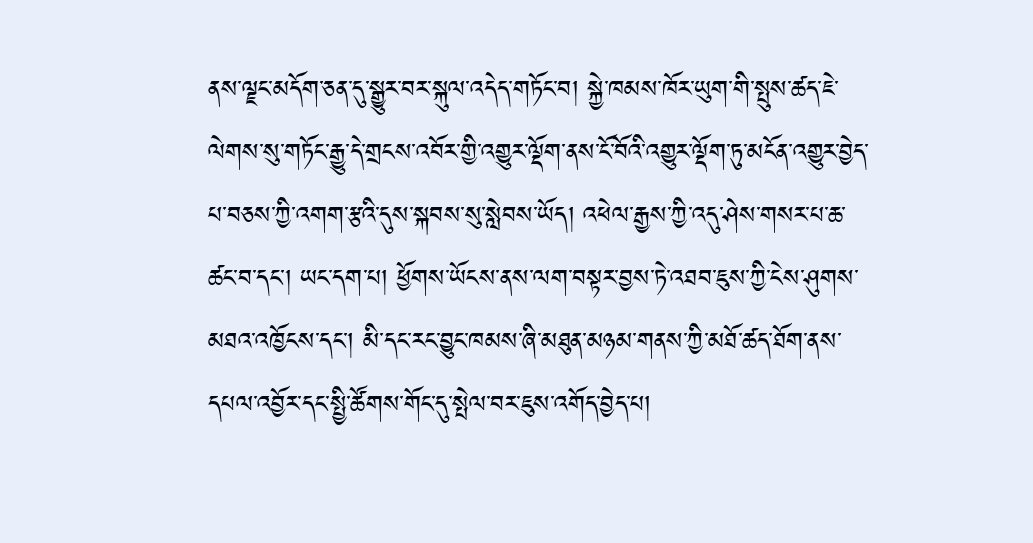ནས་ལྗང་མདོག་ཅན་དུ་སྒྱུར་བར་སྐུལ་འདེད་གཏོང་བ། སྐྱེ་ཁམས་ཁོར་ཡུག་གི་སྤུས་ཚད་ཇེ་ལེགས་སུ་གཏོང་རྒྱུ་དེ་གྲངས་འབོར་གྱི་འགྱུར་ལྡོག་ནས་ངོ་བོའི་འགྱུར་ལྡོག་ཏུ་མངོན་འགྱུར་བྱེད་པ་བཅས་ཀྱི་འགག་རྩའི་དུས་སྐབས་སུ་སླེབས་ཡོད། འཕེལ་རྒྱས་ཀྱི་འདུ་ཤེས་གསར་པ་ཆ་ཚང་བ་དང་། ཡང་དག་པ། ཕྱོགས་ཡོངས་ནས་ལག་བསྟར་བྱས་ཏེ་འཐབ་ཇུས་ཀྱི་ངེས་ཤུགས་མཐའ་འཁྱོངས་དང་། མི་དང་རང་བྱུང་ཁམས་ཞི་མཐུན་མཉམ་གནས་ཀྱི་མཐོ་ཚད་ཐོག་ནས་དཔལ་འབྱོར་དང་སྤྱི་ཚོགས་གོང་དུ་སྤེལ་བར་ཇུས་འགོད་བྱེད་པ།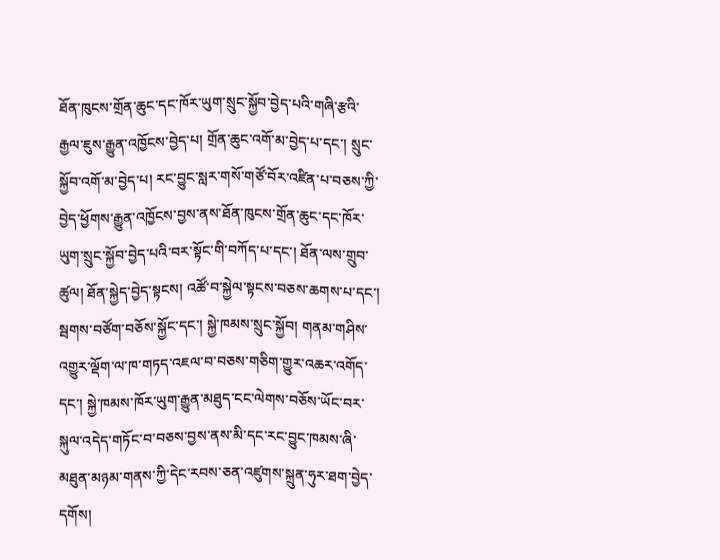ཐོན་ཁུངས་གྲོན་ཆུང་དང་ཁོར་ཡུག་སྲུང་སྐྱོབ་བྱེད་པའི་གཞི་རྩའི་རྒྱལ་ཇུས་རྒྱུན་འཁྱོངས་བྱེད་པ། གྲོན་ཆུང་འགོ་མ་བྱེད་པ་དང་། སྲུང་སྐྱོབ་འགོ་མ་བྱེད་པ། རང་བྱུང་སླར་གསོ་གཙོ་བོར་འཛིན་པ་བཅས་ཀྱི་བྱེད་ཕྱོགས་རྒྱུན་འཁྱོངས་བྱས་ནས་ཐོན་ཁུངས་གྲོན་ཆུང་དང་ཁོར་ཡུག་སྲུང་སྐྱོབ་བྱེད་པའི་བར་སྟོང་གི་བཀོད་པ་དང་། ཐོན་ལས་གྲུབ་ཚུལ། ཐོན་སྐྱེད་བྱེད་སྟངས། འཚོ་བ་སྐྱེལ་སྟངས་བཅས་ཆགས་པ་དང་། སྦགས་བཙོག་བཅོས་སྐྱོང་དང་། སྐྱེ་ཁམས་སྲུང་སྐྱོབ། གནམ་གཤིས་འགྱུར་ལྡོག་ལ་ཁ་གཏད་འཇལ་བ་བཅས་གཅིག་གྱུར་འཆར་འགོད་དང་། སྐྱེ་ཁམས་ཁོར་ཡུག་རྒྱུན་མཐུད་ངང་ལེགས་བཅོས་ཡོང་བར་སྐུལ་འདེད་གཏོང་བ་བཅས་བྱས་ནས་མི་དང་རང་བྱུང་ཁམས་ཞི་མཐུན་མཉམ་གནས་ཀྱི་དེང་རབས་ཅན་འཛུགས་སྐྲུན་ཧུར་ཐག་བྱེད་དགོས།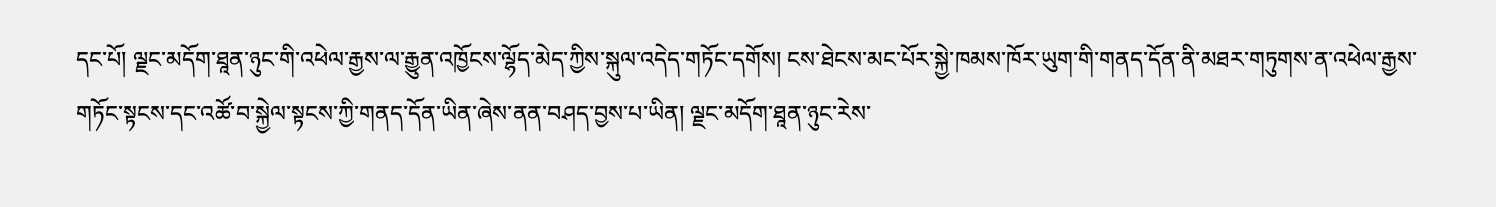དང་པོ། ལྗང་མདོག་ཐཱན་ཉུང་གི་འཕེལ་རྒྱས་ལ་རྒྱུན་འཁྱོངས་ལྷོད་མེད་ཀྱིས་སྐུལ་འདེད་གཏོང་དགོས། ངས་ཐེངས་མང་པོར་སྐྱེ་ཁམས་ཁོར་ཡུག་གི་གནད་དོན་ནི་མཐར་གཏུགས་ན་འཕེལ་རྒྱས་གཏོང་སྟངས་དང་འཚོ་བ་སྐྱེལ་སྟངས་ཀྱི་གནད་དོན་ཡིན་ཞེས་ནན་བཤད་བྱས་པ་ཡིན། ལྗང་མདོག་ཐཱན་ཉུང་རེས་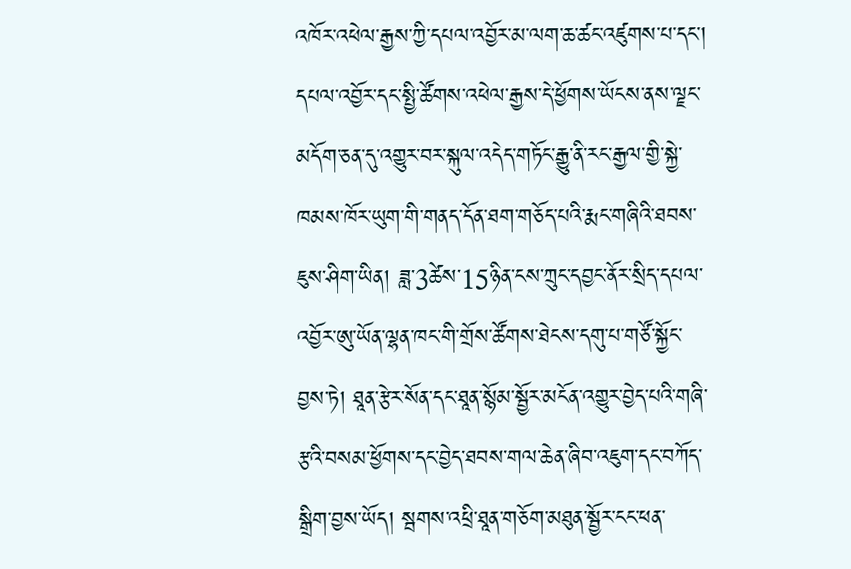འཁོར་འཕེལ་རྒྱས་ཀྱི་དཔལ་འབྱོར་མ་ལག་ཆ་ཚང་འཛུགས་པ་དང་། དཔལ་འབྱོར་དང་སྤྱི་ཚོགས་འཕེལ་རྒྱས་དེ་ཕྱོགས་ཡོངས་ནས་ལྗང་མདོག་ཅན་དུ་འགྱུར་བར་སྐུལ་འདེད་གཏོང་རྒྱུ་ནི་རང་རྒྱལ་གྱི་སྐྱེ་ཁམས་ཁོར་ཡུག་གི་གནད་དོན་ཐག་གཅོད་པའི་རྨང་གཞིའི་ཐབས་ཇུས་ཤིག་ཡིན། ཟླ་3ཚེས་15ཉིན་ངས་ཀྲུང་དབྱང་ནོར་སྲིད་དཔལ་འབྱོར་ཨུ་ཡོན་ལྷན་ཁང་གི་གྲོས་ཚོགས་ཐེངས་དགུ་པ་གཙོ་སྐྱོང་བྱས་ཏེ། ཐཱན་རྩེར་སོན་དང་ཐཱན་སྙོམ་སྦྱོར་མངོན་འགྱུར་བྱེད་པའི་གཞི་རྩའི་བསམ་ཕྱོགས་དང་བྱེད་ཐབས་གལ་ཆེན་ཞིབ་འཇུག་དང་བཀོད་སྒྲིག་བྱས་ཡོད། སྦགས་འཕྲི་ཐཱན་གཅོག་མཐུན་སྦྱོར་ངང་ཕན་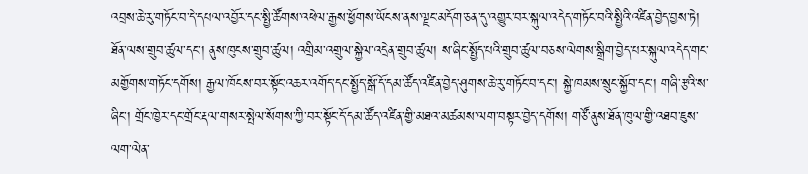འབྲས་ཆེ་རུ་གཏོང་བ་དེ་དཔལ་འབྱོར་དང་སྤྱི་ཚོགས་འཕེལ་རྒྱས་ཕྱོགས་ཡོངས་ནས་ལྗང་མདོག་ཅན་དུ་འགྱུར་བར་སྐུལ་འདེད་གཏོང་བའི་སྤྱིའི་འཛིན་བྱེད་བྱས་ཏེ། ཐོན་ལས་གྲུབ་ཚུལ་དང་། ནུས་ཁུངས་གྲུབ་ཚུལ། འགྲིམ་འགྲུལ་སྐྱེལ་འདྲེན་གྲུབ་ཚུལ། ས་ཞིང་སྤྱོད་པའི་གྲུབ་ཚུལ་བཅས་ལེགས་སྒྲིག་བྱེད་པར་སྐུལ་འདེད་གང་མགྱོགས་གཏོང་དགོས། རྒྱལ་ཁོངས་བར་སྟོང་འཆར་འགོད་དང་སྤྱོད་སྒོ་དོ་དམ་ཚོད་འཛིན་བྱེད་ཤུགས་ཆེ་རུ་གཏོང་བ་དང་། སྐྱེ་ཁམས་སྲུང་སྐྱོབ་དང་། གཞི་རྩའི་ས་ཞིང་། གྲོང་ཁྱེར་དང་གྲོང་རྡལ་གསར་སྤེལ་སོགས་ཀྱི་བར་སྟོང་དོ་དམ་ཚོད་འཛིན་གྱི་མཐའ་མཚམས་ལག་བསྟར་བྱེད་དགོས། གཙོ་ནུས་ཐོན་ཁུལ་གྱི་འཐབ་ཇུས་ལག་ལེན་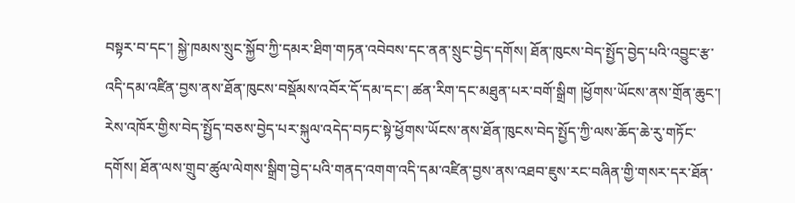བསྟར་བ་དང་། སྐྱེ་ཁམས་སྲུང་སྐྱོབ་ཀྱི་དམར་ཐིག་གཏན་འབེབས་དང་ནན་སྲུང་བྱེད་དགོས། ཐོན་ཁུངས་བེད་སྤྱོད་བྱེད་པའི་འབྱུང་རྩ་འདི་དམ་འཛིན་བྱས་ནས་ཐོན་ཁུངས་བསྡོམས་འབོར་དོ་དམ་དང་། ཚན་རིག་དང་མཐུན་པར་བགོ་སྒྲིག །ཕྱོགས་ཡོངས་ནས་གྲོན་ཆུང་། རེས་འཁོར་གྱིས་བེད་སྤྱོད་བཅས་བྱེད་པར་སྐུལ་འདེད་བཏང་སྟེ་ཕྱོགས་ཡོངས་ནས་ཐོན་ཁུངས་བེད་སྤྱོད་ཀྱི་ལས་ཆོད་ཆེ་རུ་གཏོང་དགོས། ཐོན་ལས་གྲུབ་ཚུལ་ལེགས་སྒྲིག་བྱེད་པའི་གནད་འགག་འདི་དམ་འཛིན་བྱས་ནས་འཐབ་ཇུས་རང་བཞིན་གྱི་གསར་དར་ཐོན་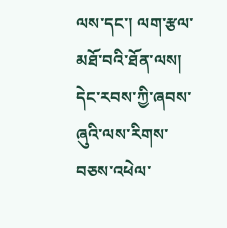ལས་དང་། ལག་རྩལ་མཐོ་བའི་ཐོན་ལས། དེང་རབས་ཀྱི་ཞབས་ཞུའི་ལས་རིགས་བཅས་འཕེལ་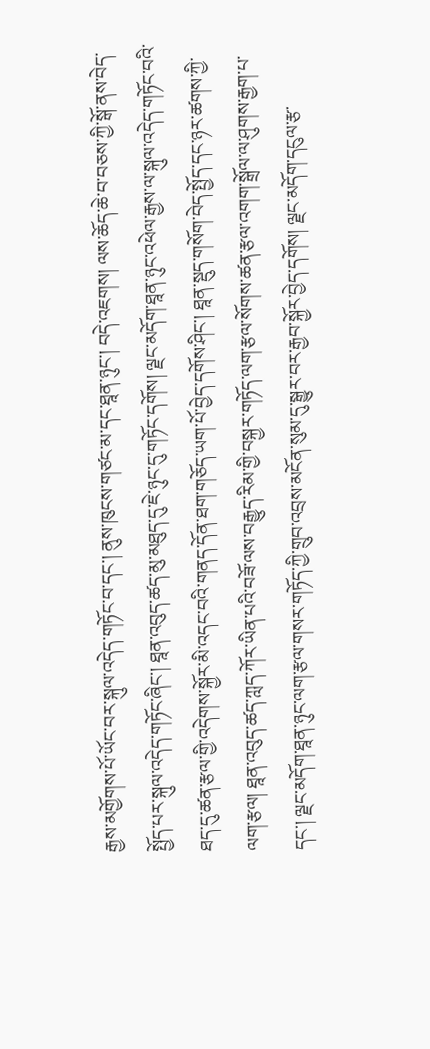རྒྱས་མགྱོགས་པོ་ཡོང་བར་སྐུལ་འདེད་གཏོང་བ་དང་། ནུས་ཁུངས་གཙང་མ་དང་ཐཱན་ཉུང་། བདེ་འཇགས། ལས་ཆོད་ཆེ་བ་བཅས་ཀྱི་སྒོ་ནས་བེད་སྤྱོད་པར་སྐུལ་འདེད་གཏོང་ཞིང་། ཐཱན་འབུད་ཚད་མུ་མཐུད་དུ་ཇེ་ཉུང་དུ་གཏོང་དགོས། ལྗང་མདོག་ཐཱན་ཉུང་འཕེལ་རྒྱས་ལ་སྐུལ་འདེད་གཏོང་བའི་ཐད་དུ་ཚན་རྩལ་གྱི་འདེགས་སྐྱོར་མི་འདང་བའི་གནད་དོན་ཐག་གཅོད་ཡག་པོ་བྱེད་དགོས་ཤིང་། ཐཱན་སྡུད་གསོག་བེད་སྤྱོད་དང་ཉར་ཚགས་ཀྱི་ལག་རྩལ། ཐཱན་འབུད་ཚད་ཀླད་ཀོར་ཡིན་པའི་བཟོ་ལས་བརྒྱུད་རིམ་གྱི་བསྐྱར་གཏོད་ལག་རྩལ་སོགས་ཚན་རྩལ་འགག་སྒྲོལ་ལ་ཤུགས་རྒྱག་པ་དང་། ལྗང་མདོག་ཐཱན་ཉུང་ལག་རྩལ་གསར་གཏོད་ཀྱི་གྲུབ་འབྲས་མངོན་སུམ་དུ་སྒྱུར་བར་རྒྱབ་སྐྱོར་བྱེད་དགོས། ལྗང་མདོག་དངུལ་རྩ་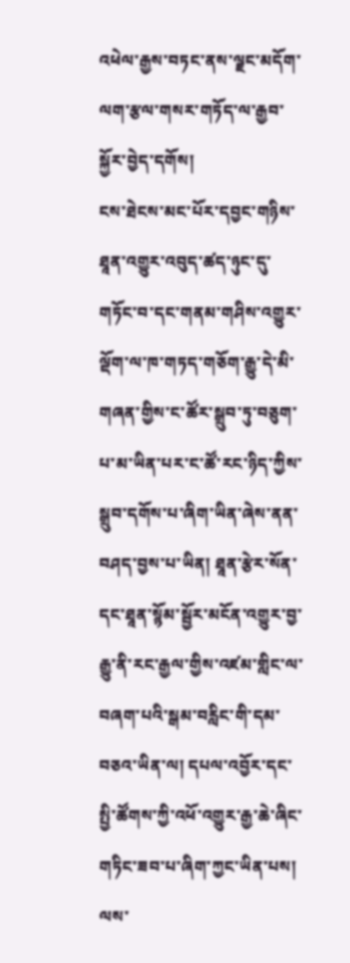འཕེལ་རྒྱས་བཏང་ནས་ལྗང་མདོག་ལག་རྩལ་གསར་གཏོད་ལ་རྒྱབ་སྐྱོར་བྱེད་དགོས།
ངས་ཐེངས་མང་པོར་དབྱང་གཉིས་ཐཱན་འགྱུར་འབུད་ཚད་ཉུང་དུ་གཏོང་བ་དང་གནམ་གཤིས་འགྱུར་ལྡོག་ལ་ཁ་གཏད་གཅོག་རྒྱུ་དེ་མི་གཞན་གྱིས་ང་ཚོར་སྒྲུབ་ཏུ་བཅུག་པ་མ་ཡིན་པར་ང་ཚོ་རང་ཉིད་ཀྱིས་སྒྲུབ་དགོས་པ་ཞིག་ཡིན་ཞེས་ནན་བཤད་བྱས་པ་ཡིན། ཐཱན་རྩེར་སོན་དང་ཐཱན་སྙོམ་སྦྱོར་མངོན་འགྱུར་བྱ་རྒྱུ་ནི་རང་རྒྱལ་གྱིས་འཛམ་གླིང་ལ་བཞག་པའི་སྒམ་བརླིང་གི་དམ་བཅའ་ཡིན་ལ། དཔལ་འབྱོར་དང་སྤྱི་ཚོགས་ཀྱི་འཕོ་འགྱུར་རྒྱ་ཆེ་ཞིང་གཏིང་ཟབ་པ་ཞིག་ཀྱང་ཡིན་པས། ལས་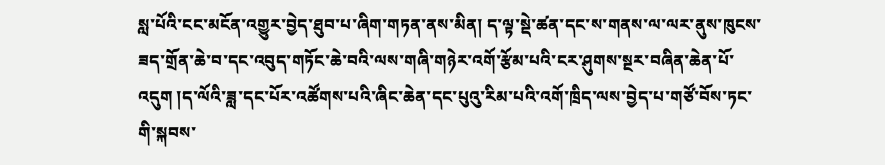སླ་པོའི་ངང་མངོན་འགྱུར་བྱེད་ཐུབ་པ་ཞིག་གཏན་ནས་མིན། ད་ལྟ་སྡེ་ཚན་དང་ས་གནས་ལ་ལར་ནུས་ཁུངས་ཟད་གྲོན་ཆེ་བ་དང་འབུད་གཏོང་ཆེ་བའི་ལས་གཞི་གཉེར་འགོ་རྩོམ་པའི་ངར་ཤུགས་སྔར་བཞིན་ཆེན་པོ་འདུག །ད་ལོའི་ཟླ་དང་པོར་འཚོགས་པའི་ཞིང་ཆེན་དང་པུའུ་རིམ་པའི་འགོ་ཁྲིད་ལས་བྱེད་པ་གཙོ་བོས་ཏང་གི་སྐབས་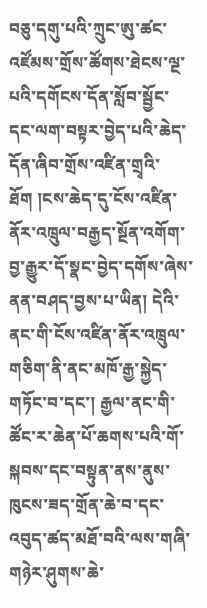བཅུ་དགུ་པའི་ཀྲུང་ཨུ་ཚང་འཛོམས་གྲོས་ཚོགས་ཐེངས་ལྔ་པའི་དགོངས་དོན་སློབ་སྦྱོང་དང་ལག་བསྟར་བྱེད་པའི་ཆེད་དོན་ཞིབ་གྲོས་འཛིན་གྲྭའི་ཐོག །ངས་ཆེད་དུ་ངོས་འཛིན་ནོར་འཁྲུལ་བརྒྱད་སྔོན་འགོག་བྱ་རྒྱུར་དོ་སྣང་བྱེད་དགོས་ཞེས་ནན་བཤད་བྱས་པ་ཡིན། དེའི་ནང་གི་ངོས་འཛིན་ནོར་འཁྲུལ་གཅིག་ནི་ནང་མཁོ་རྒྱ་སྐྱེད་གཏོང་བ་དང་། རྒྱལ་ནང་གི་ཚོང་ར་ཆེན་པོ་ཆགས་པའི་གོ་སྐབས་དང་བསྟུན་ནས་ནུས་ཁུངས་ཟད་གྲོན་ཆེ་བ་དང་འབུད་ཚད་མཐོ་བའི་ལས་གཞི་གཉེར་ཤུགས་ཆེ་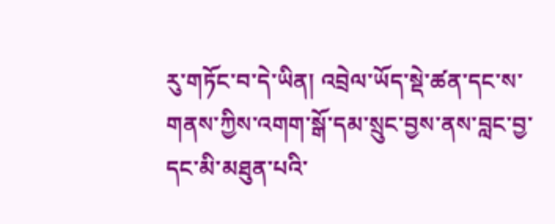རུ་གཏོང་བ་དེ་ཡིན། འབྲེལ་ཡོད་སྡེ་ཚན་དང་ས་གནས་ཀྱིས་འགག་སྒོ་དམ་སྲུང་བྱས་ནས་བླང་བྱ་དང་མི་མཐུན་པའི་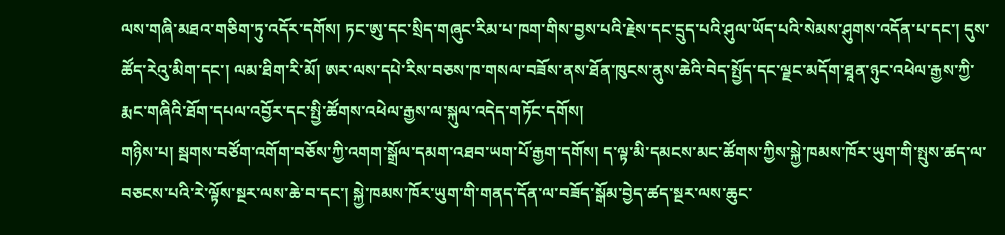ལས་གཞི་མཐའ་གཅིག་ཏུ་འདོར་དགོས། ཏང་ཨུ་དང་སྲིད་གཞུང་རིམ་པ་ཁག་གིས་བྱས་པའི་རྗེས་དང་དྲུད་པའི་ཤུལ་ཡོད་པའི་སེམས་ཤུགས་འདོན་པ་དང་། དུས་ཚོད་རེའུ་མིག་དང་། ལམ་ཐིག་རི་མོ། ཨར་ལས་དཔེ་རིས་བཅས་ཁ་གསལ་བཟོས་ནས་ཐོན་ཁུངས་ནུས་ཆེའི་བེད་སྤྱོད་དང་ལྗང་མདོག་ཐཱན་ཉུང་འཕེལ་རྒྱས་ཀྱི་རྨང་གཞིའི་ཐོག་དཔལ་འབྱོར་དང་སྤྱི་ཚོགས་འཕེལ་རྒྱས་ལ་སྐུལ་འདེད་གཏོང་དགོས།
གཉིས་པ། སྦགས་བཙོག་འགོག་བཅོས་ཀྱི་འགག་སྒྲོལ་དམག་འཐབ་ཡག་པོ་རྒྱག་དགོས། ད་ལྟ་མི་དམངས་མང་ཚོགས་ཀྱིས་སྐྱེ་ཁམས་ཁོར་ཡུག་གི་སྤུས་ཚད་ལ་བཅངས་པའི་རེ་ལྟོས་སྔར་ལས་ཆེ་བ་དང་། སྐྱེ་ཁམས་ཁོར་ཡུག་གི་གནད་དོན་ལ་བཟོད་སྒོམ་བྱེད་ཚད་སྔར་ལས་ཆུང་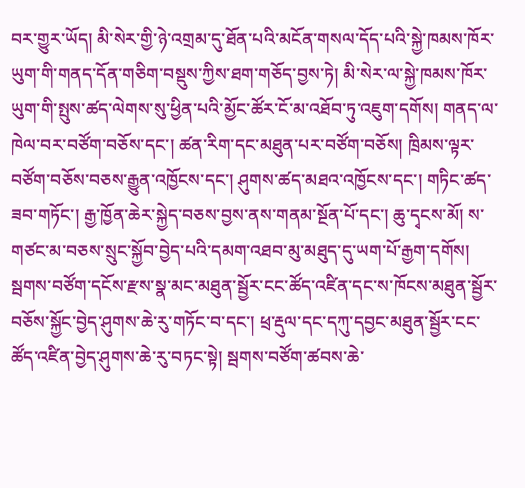བར་གྱུར་ཡོད། མི་སེར་གྱི་ཉེ་འགྲམ་དུ་ཐོན་པའི་མངོན་གསལ་དོད་པའི་སྐྱེ་ཁམས་ཁོར་ཡུག་གི་གནད་དོན་གཅིག་བསྡུས་ཀྱིས་ཐག་གཅོད་བྱས་ཏེ། མི་སེར་ལ་སྐྱེ་ཁམས་ཁོར་ཡུག་གི་སྤུས་ཚད་ལེགས་སུ་ཕྱིན་པའི་མྱོང་ཚོར་ངོ་མ་འཐོབ་ཏུ་འཇུག་དགོས། གནད་ལ་ཁེལ་བར་བཙོག་བཅོས་དང་། ཚན་རིག་དང་མཐུན་པར་བཙོག་བཅོས། ཁྲིམས་ལྟར་བཙོག་བཅོས་བཅས་རྒྱུན་འཁྱོངས་དང་། ཤུགས་ཚད་མཐའ་འཁྱོངས་དང་། གཏིང་ཚད་ཟབ་གཏོང་། རྒྱ་ཁྱོན་ཆེར་སྐྱེད་བཅས་བྱས་ནས་གནམ་སྔོན་པོ་དང་། ཆུ་དྭངས་མོ། ས་གཙང་མ་བཅས་སྲུང་སྐྱོབ་བྱེད་པའི་དམག་འཐབ་མུ་མཐུད་དུ་ཡག་པོ་རྒྱག་དགོས། སྦགས་བཙོག་དངོས་རྫས་སྣ་མང་མཐུན་སྦྱོར་ངང་ཚོད་འཛིན་དང་ས་ཁོངས་མཐུན་སྦྱོར་བཅོས་སྐྱོང་བྱེད་ཤུགས་ཆེ་རུ་གཏོང་བ་དང་། ཕྲ་རྡུལ་དང་དཀུ་དབྱང་མཐུན་སྦྱོར་ངང་ཚོད་འཛིན་བྱེད་ཤུགས་ཆེ་རུ་བཏང་སྟེ། སྦགས་བཙོག་ཚབས་ཆེ་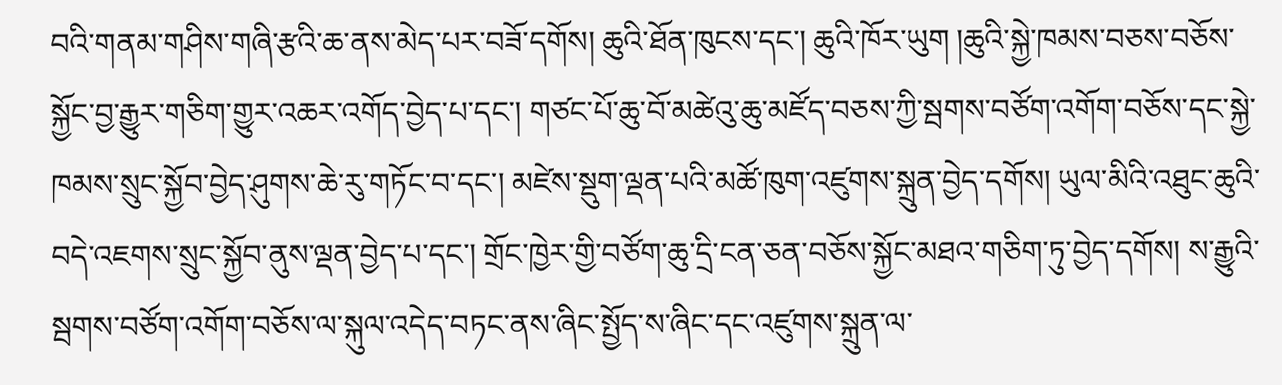བའི་གནམ་གཤིས་གཞི་རྩའི་ཆ་ནས་མེད་པར་བཟོ་དགོས། ཆུའི་ཐོན་ཁུངས་དང་། ཆུའི་ཁོར་ཡུག །ཆུའི་སྐྱེ་ཁམས་བཅས་བཅོས་སྐྱོང་བྱ་རྒྱུར་གཅིག་གྱུར་འཆར་འགོད་བྱེད་པ་དང་། གཙང་པོ་ཆུ་བོ་མཚེའུ་ཆུ་མཛོད་བཅས་ཀྱི་སྦགས་བཙོག་འགོག་བཅོས་དང་སྐྱེ་ཁམས་སྲུང་སྐྱོབ་བྱེད་ཤུགས་ཆེ་རུ་གཏོང་བ་དང་། མཛེས་སྡུག་ལྡན་པའི་མཚོ་ཁུག་འཛུགས་སྐྲུན་བྱེད་དགོས། ཡུལ་མིའི་འཐུང་ཆུའི་བདེ་འཇགས་སྲུང་སྐྱོབ་ནུས་ལྡན་བྱེད་པ་དང་། གྲོང་ཁྱེར་གྱི་བཙོག་ཆུ་དྲི་ངན་ཅན་བཅོས་སྐྱོང་མཐའ་གཅིག་ཏུ་བྱེད་དགོས། ས་རྒྱུའི་སྦགས་བཙོག་འགོག་བཅོས་ལ་སྐུལ་འདེད་བཏང་ནས་ཞིང་སྤྱོད་ས་ཞིང་དང་འཛུགས་སྐྲུན་ལ་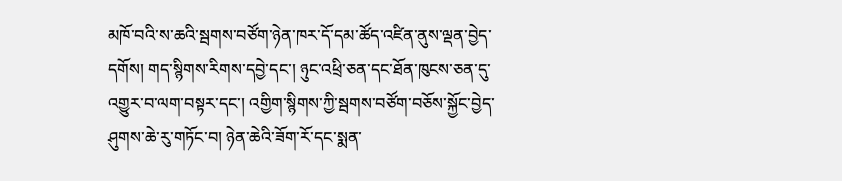མཁོ་བའི་ས་ཆའི་སྦགས་བཙོག་ཉེན་ཁར་དོ་དམ་ཚོད་འཛིན་ནུས་ལྡན་བྱེད་དགོས། གད་སྙིགས་རིགས་དབྱེ་དང་། ཉུང་འཕྲི་ཅན་དང་ཐོན་ཁུངས་ཅན་དུ་འགྱུར་བ་ལག་བསྟར་དང་། འགྱིག་སྙིགས་ཀྱི་སྦགས་བཙོག་བཅོས་སྐྱོང་བྱེད་ཤུགས་ཆེ་རུ་གཏོང་བ། ཉེན་ཆེའི་ཟོག་རོ་དང་སྨན་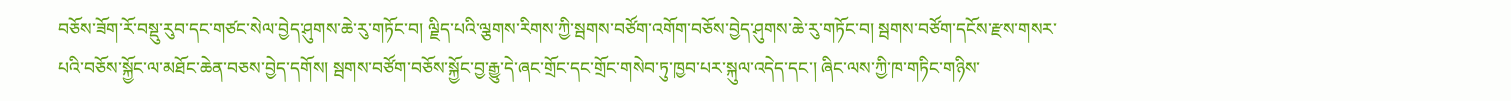བཅོས་ཟོག་རོ་བསྡུ་རུབ་དང་གཙང་སེལ་བྱེད་ཤུགས་ཆེ་རུ་གཏོང་བ། ལྗིད་པའི་ལྕགས་རིགས་ཀྱི་སྦགས་བཙོག་འགོག་བཅོས་བྱེད་ཤུགས་ཆེ་རུ་གཏོང་བ། སྦགས་བཙོག་དངོས་རྫས་གསར་པའི་བཅོས་སྐྱོང་ལ་མཐོང་ཆེན་བཅས་བྱེད་དགོས། སྦགས་བཙོག་བཅོས་སྐྱོང་བྱ་རྒྱུ་དེ་ཞང་གྲོང་དང་གྲོང་གསེབ་ཏུ་ཁྱབ་པར་སྐུལ་འདེད་དང་། ཞིང་ལས་ཀྱི་ཁ་གཏིང་གཉིས་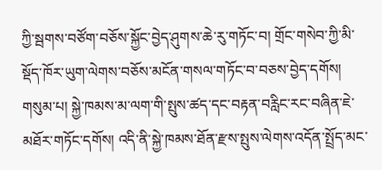ཀྱི་སྦགས་བཙོག་བཅོས་སྐྱོང་བྱེད་ཤུགས་ཆེ་རུ་གཏོང་བ། གྲོང་གསེབ་ཀྱི་མི་སྡོད་ཁོར་ཡུག་ལེགས་བཅོས་མངོན་གསལ་གཏོང་བ་བཅས་བྱེད་དགོས།
གསུམ་པ། སྐྱེ་ཁམས་མ་ལག་གི་སྤུས་ཚད་དང་བརྟན་བརླིང་རང་བཞིན་ཇེ་མཐོར་གཏོང་དགོས། འདི་ནི་སྐྱེ་ཁམས་ཐོན་རྫས་སྤུས་ལེགས་འདོན་སྤྲོད་མང་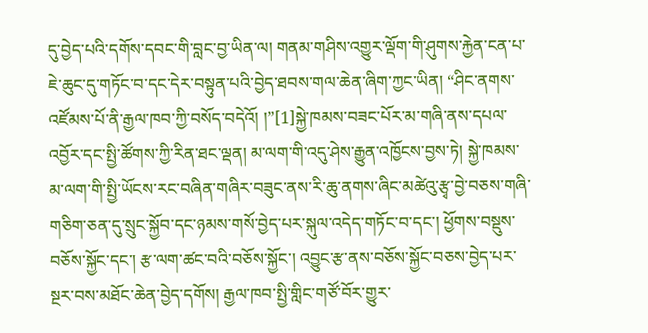དུ་བྱེད་པའི་དགོས་དབང་གི་བླང་བྱ་ཡིན་ལ། གནམ་གཤིས་འགྱུར་ལྡོག་གི་ཤུགས་རྐྱེན་ངན་པ་ཇེ་ཆུང་དུ་གཏོང་བ་དང་དེར་བསྟུན་པའི་བྱེད་ཐབས་གལ་ཆེན་ཞིག་ཀྱང་ཡིན། “ཤིང་ནགས་འཛོམས་པོ་ནི་རྒྱལ་ཁབ་ཀྱི་བསོད་བདེའོ། །”[1]སྐྱེ་ཁམས་བཟང་པོར་མ་གཞི་ནས་དཔལ་འབྱོར་དང་སྤྱི་ཚོགས་ཀྱི་རིན་ཐང་ལྡན། མ་ལག་གི་འདུ་ཤེས་རྒྱུན་འཁྱོངས་བྱས་ཏེ། སྐྱེ་ཁམས་མ་ལག་གི་སྤྱི་ཡོངས་རང་བཞིན་གཞིར་བཟུང་ནས་རི་ཆུ་ནགས་ཞིང་མཚེའུ་རྩྭ་བྱེ་བཅས་གཞི་གཅིག་ཅན་དུ་སྲུང་སྐྱོབ་དང་ཉམས་གསོ་བྱེད་པར་སྐུལ་འདེད་གཏོང་བ་དང་། ཕྱོགས་བསྡུས་བཅོས་སྐྱོང་དང་། རྩ་ལག་ཚང་བའི་བཅོས་སྐྱོང་། འབྱུང་རྩ་ནས་བཅོས་སྐྱོང་བཅས་བྱེད་པར་སྔར་བས་མཐོང་ཆེན་བྱེད་དགོས། རྒྱལ་ཁབ་སྤྱི་གླིང་གཙོ་བོར་གྱུར་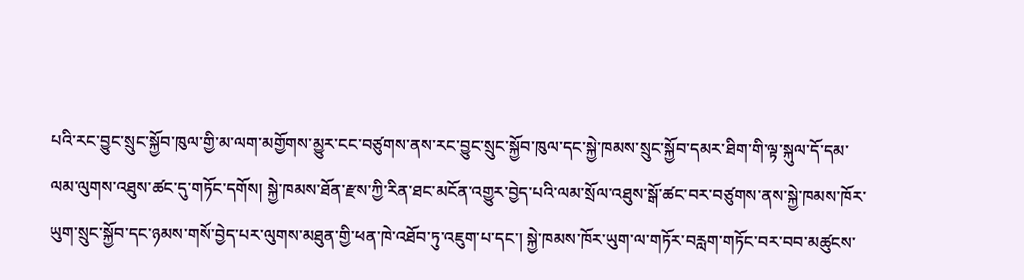པའི་རང་བྱུང་སྲུང་སྐྱོབ་ཁུལ་གྱི་མ་ལག་མགྱོགས་མྱུར་ངང་བཙུགས་ནས་རང་བྱུང་སྲུང་སྐྱོབ་ཁུལ་དང་སྐྱེ་ཁམས་སྲུང་སྐྱོབ་དམར་ཐིག་གི་ལྟ་སྐུལ་དོ་དམ་ལམ་ལུགས་འཐུས་ཚང་དུ་གཏོང་དགོས། སྐྱེ་ཁམས་ཐོན་རྫས་ཀྱི་རིན་ཐང་མངོན་འགྱུར་བྱེད་པའི་ལམ་སྲོལ་འཐུས་སྒོ་ཚང་བར་བཙུགས་ནས་སྐྱེ་ཁམས་ཁོར་ཡུག་སྲུང་སྐྱོབ་དང་ཉམས་གསོ་བྱེད་པར་ལུགས་མཐུན་གྱི་ཕན་ཁེ་འཐོབ་ཏུ་འཇུག་པ་དང་། སྐྱེ་ཁམས་ཁོར་ཡུག་ལ་གཏོར་བརླག་གཏོང་བར་བབ་མཚུངས་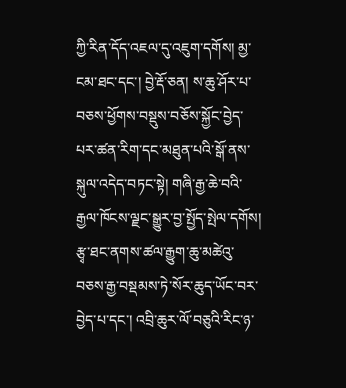ཀྱི་རིན་དོད་འཇལ་དུ་འཇུག་དགོས། མྱ་ངམ་ཐང་དང་། བྱེ་རྡོ་ཅན། ས་ཆུ་ཤོར་པ་བཅས་ཕྱོགས་བསྡུས་བཅོས་སྐྱོང་བྱེད་པར་ཚན་རིག་དང་མཐུན་པའི་སྒོ་ནས་སྐུལ་འདེད་བཏང་སྟེ། གཞི་རྒྱ་ཆེ་བའི་རྒྱལ་ཁོངས་ལྗང་སྒྱུར་བྱ་སྤྱོད་སྤེལ་དགོས། རྩྭ་ཐང་ནགས་ཚལ་རྒྱུག་ཆུ་མཚེའུ་བཅས་རྒྱ་བསྡམས་ཏེ་སོར་ཆུད་ཡོང་བར་བྱེད་པ་དང་། འབྲི་ཆུར་ལོ་བཅུའི་རིང་ཉ་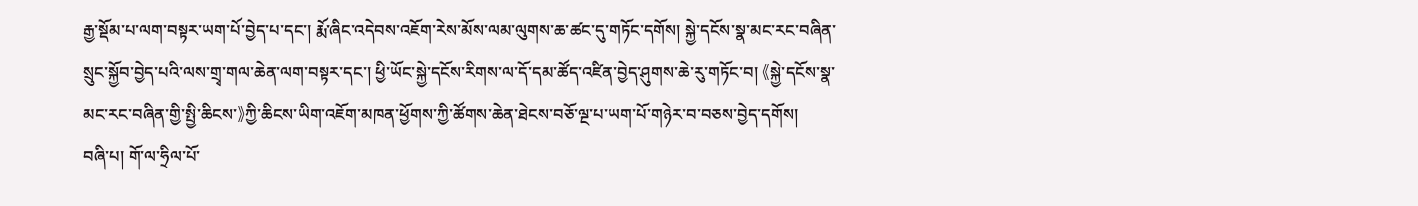རྒྱ་སྡོམ་པ་ལག་བསྟར་ཡག་པོ་བྱེད་པ་དང་། རྨོ་ཞིང་འདེབས་འཇོག་རེས་མོས་ལམ་ལུགས་ཆ་ཚང་དུ་གཏོང་དགོས། སྐྱེ་དངོས་སྣ་མང་རང་བཞིན་སྲུང་སྐྱོབ་བྱེད་པའི་ལས་གྲྭ་གལ་ཆེན་ལག་བསྟར་དང་། ཕྱི་ཡོང་སྐྱེ་དངོས་རིགས་ལ་དོ་དམ་ཚོད་འཛིན་བྱེད་ཤུགས་ཆེ་རུ་གཏོང་བ། 《སྐྱེ་དངོས་སྣ་མང་རང་བཞིན་གྱི་སྤྱི་ཆིངས་》ཀྱི་ཆིངས་ཡིག་འཇོག་མཁན་ཕྱོགས་ཀྱི་ཚོགས་ཆེན་ཐེངས་བཅོ་ལྔ་པ་ཡག་པོ་གཉེར་བ་བཅས་བྱེད་དགོས།
བཞི་པ། གོ་ལ་ཧྲིལ་པོ་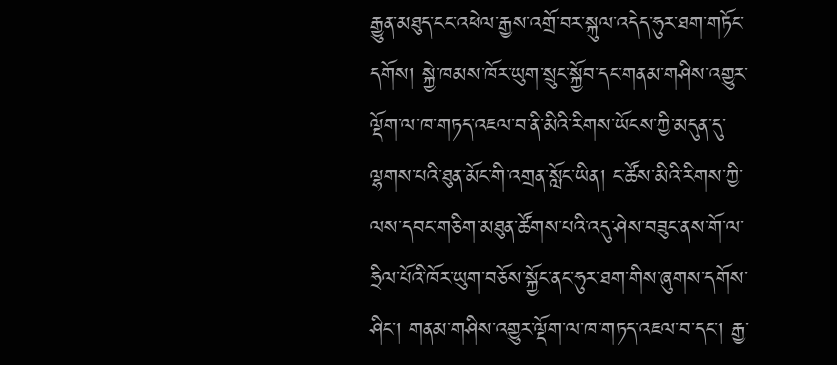རྒྱུན་མཐུད་ངང་འཕེལ་རྒྱས་འགྲོ་བར་སྐུལ་འདེད་ཧུར་ཐག་གཏོང་དགོས། སྐྱེ་ཁམས་ཁོར་ཡུག་སྲུང་སྐྱོབ་དང་གནམ་གཤིས་འགྱུར་ལྡོག་ལ་ཁ་གཏད་འཇལ་བ་ནི་མིའི་རིགས་ཡོངས་ཀྱི་མདུན་དུ་ལྷགས་པའི་ཐུན་མོང་གི་འགྲན་སློང་ཡིན། ང་ཚོས་མིའི་རིགས་ཀྱི་ལས་དབང་གཅིག་མཐུན་ཚོགས་པའི་འདུ་ཤེས་བཟུང་ནས་གོ་ལ་ཧྲིལ་པོའི་ཁོར་ཡུག་བཅོས་སྐྱོང་ནང་ཧུར་ཐག་གིས་ཞུགས་དགོས་ཤིང་། གནམ་གཤིས་འགྱུར་ལྡོག་ལ་ཁ་གཏད་འཇལ་བ་དང་། རྒྱ་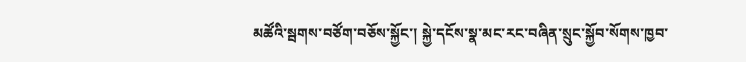མཚོའི་སྦགས་བཙོག་བཅོས་སྐྱོང་། སྐྱེ་དངོས་སྣ་མང་རང་བཞིན་སྲུང་སྐྱོབ་སོགས་ཁྱབ་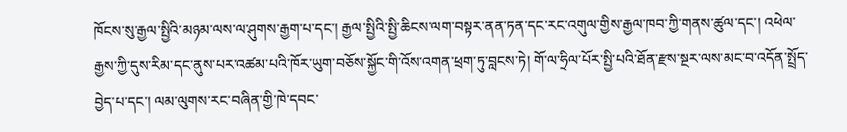ཁོངས་སུ་རྒྱལ་སྤྱིའི་མཉམ་ལས་ལ་ཤུགས་རྒྱག་པ་དང་། རྒྱལ་སྤྱིའི་སྤྱི་ཆིངས་ལག་བསྟར་ནན་ཏན་དང་རང་འགུལ་གྱིས་རྒྱལ་ཁབ་ཀྱི་གནས་ཚུལ་དང་། འཕེལ་རྒྱས་ཀྱི་དུས་རིམ་དང་ནུས་པར་འཚམ་པའི་ཁོར་ཡུག་བཅོས་སྐྱོང་གི་འོས་འགན་ཕྲག་ཏུ་བླངས་ཏེ། གོ་ལ་ཧྲིལ་པོར་སྤྱི་པའི་ཐོན་རྫས་སྔར་ལས་མང་བ་འདོན་སྤྲོད་བྱེད་པ་དང་། ལམ་ལུགས་རང་བཞིན་གྱི་ཁེ་དབང་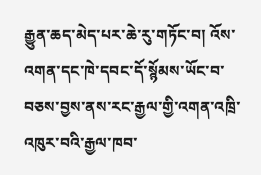རྒྱུན་ཆད་མེད་པར་ཆེ་རུ་གཏོང་བ། འོས་འགན་དང་ཁེ་དབང་དོ་སྙོམས་ཡོང་བ་བཅས་བྱས་ནས་རང་རྒྱལ་གྱི་འགན་འཁྲི་འཁུར་བའི་རྒྱལ་ཁབ་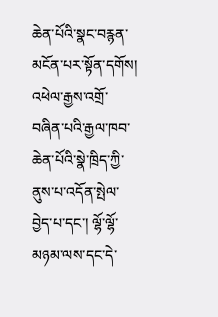ཆེན་པོའི་སྣང་བརྙན་མངོན་པར་སྟོན་དགོས། འཕེལ་རྒྱས་འགྲོ་བཞིན་པའི་རྒྱལ་ཁབ་ཆེན་པོའི་སྣེ་ཁྲིད་ཀྱི་ནུས་པ་འདོན་སྤེལ་བྱེད་པ་དང་། ལྷོ་ལྷོ་མཉམ་ལས་དང་དེ་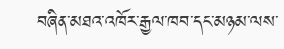བཞིན་མཐའ་འཁོར་རྒྱལ་ཁབ་དང་མཉམ་ལས་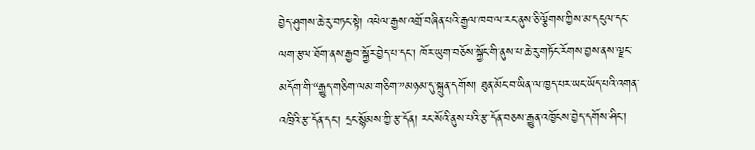བྱེད་ཤུགས་ཆེ་རུ་བཏང་སྟེ། འཕེལ་རྒྱས་འགྲོ་བཞིན་པའི་རྒྱལ་ཁབ་ལ་རང་ནུས་ཅི་ལྕོགས་ཀྱིས་མ་དངུལ་དང་ལག་རྩལ་ཐོག་ནས་རྒྱབ་སྐྱོར་བྱེད་པ་དང་། ཁོར་ཡུག་བཅོས་སྐྱོང་གི་ནུས་པ་ཆེ་རུ་གཏོང་རོགས་བྱས་ནས་ལྗང་མདོག་གི་“རྒྱུད་གཅིག་ལམ་གཅིག་”མཉམ་དུ་སྐྲུན་དགོས། ཐུན་མོང་བ་ཡིན་ལ་ཁྱད་པར་ཡང་ཡོད་པའི་འགན་འཁྲིའི་རྩ་དོན་དང་། དྲང་སྙོམས་ཀྱི་རྩ་དོན། རང་སོའི་ནུས་པའི་རྩ་དོན་བཅས་རྒྱུན་འཁྱོངས་བྱེད་དགོས་ཤིང་།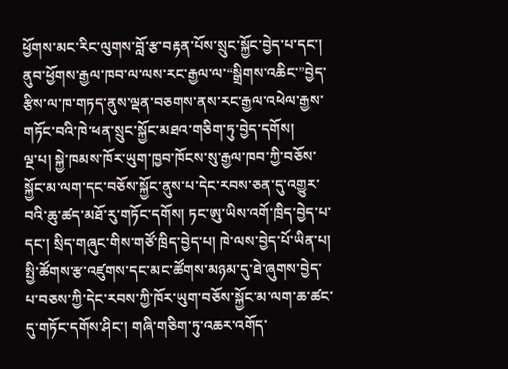ཕྱོགས་མང་རིང་ལུགས་བློ་རྩ་བརྟན་པོས་སྲུང་སྐྱོང་བྱེད་པ་དང་། ནུབ་ཕྱོགས་རྒྱལ་ཁབ་ལ་ལས་རང་རྒྱལ་ལ་“སྒྲིགས་འཆིང་”བྱེད་རྩིས་ལ་ཁ་གཏད་ནུས་ལྡན་བཅགས་ནས་རང་རྒྱལ་འཕེལ་རྒྱས་གཏོང་བའི་ཁེ་ཕན་སྲུང་སྐྱོང་མཐའ་གཅིག་ཏུ་བྱེད་དགོས།
ལྔ་པ། སྐྱེ་ཁམས་ཁོར་ཡུག་ཁྱབ་ཁོངས་སུ་རྒྱལ་ཁབ་ཀྱི་བཅོས་སྐྱོང་མ་ལག་དང་བཅོས་སྐྱོང་ནུས་པ་དེང་རབས་ཅན་དུ་འགྱུར་བའི་ཆུ་ཚད་མཐོ་རུ་གཏོང་དགོས། ཏང་ཨུ་ཡིས་འགོ་ཁྲིད་བྱེད་པ་དང་། སྲིད་གཞུང་གིས་གཙོ་ཁྲིད་བྱེད་པ། ཁེ་ལས་བྱེད་པོ་ཡིན་པ། སྤྱི་ཚོགས་རྩ་འཛུགས་དང་མང་ཚོགས་མཉམ་དུ་ཐེ་ཞུགས་བྱེད་པ་བཅས་ཀྱི་དེང་རབས་ཀྱི་ཁོར་ཡུག་བཅོས་སྐྱོང་མ་ལག་ཆ་ཚང་དུ་གཏོང་དགོས་ཤིང་། གཞི་གཅིག་ཏུ་འཆར་འགོད་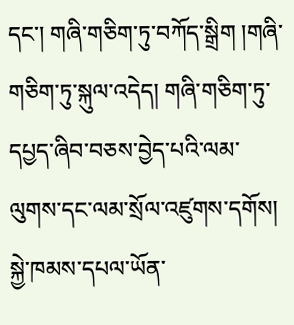དང་། གཞི་གཅིག་ཏུ་བཀོད་སྒྲིག །གཞི་གཅིག་ཏུ་སྐུལ་འདེད། གཞི་གཅིག་ཏུ་དཔྱད་ཞིབ་བཅས་བྱེད་པའི་ལམ་ལུགས་དང་ལམ་སྲོལ་འཛུགས་དགོས། སྐྱེ་ཁམས་དཔལ་ཡོན་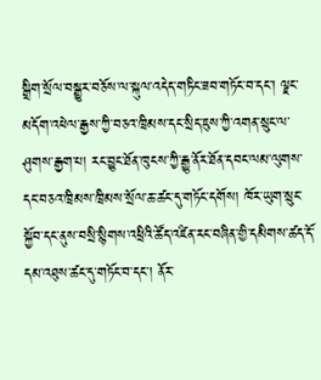སྒྲིག་སྲོལ་བསྒྱུར་བཅོས་ལ་སྐུལ་འདེད་གཏིང་ཟབ་གཏོང་བ་དང་། ལྗང་མདོག་འཕེལ་རྒྱས་ཀྱི་བཅའ་ཁྲིམས་དང་སྲིད་ཇུས་ཀྱི་འགན་སྲུང་ལ་ཤུགས་རྒྱག་པ། རང་བྱུང་ཐོན་ཁུངས་ཀྱི་རྒྱུ་ནོར་ཐོན་དབང་ལམ་ལུགས་དང་བཅའ་ཁྲིམས་ཁྲིམས་སྲོལ་ཆ་ཚང་དུ་གཏོང་དགོས། ཁོར་ཡུག་སྲུང་སྐྱོབ་དང་ནུས་བསྲི་སྙིགས་འཕྲིའི་ཚོད་འཛིན་རང་བཞིན་གྱི་དམིགས་ཚད་དོ་དམ་འཐུས་ཚང་དུ་གཏོང་བ་དང་། ནོར་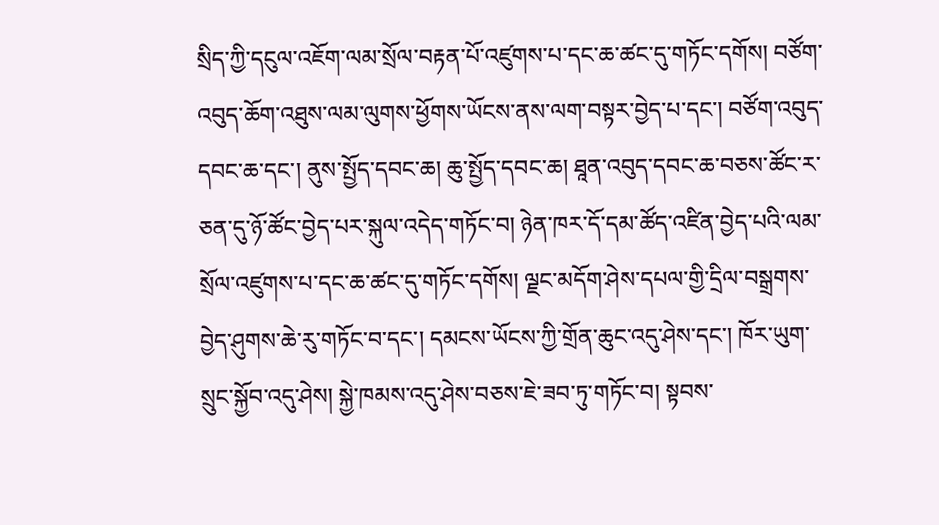སྲིད་ཀྱི་དངུལ་འཇོག་ལམ་སྲོལ་བརྟན་པོ་འཛུགས་པ་དང་ཆ་ཚང་དུ་གཏོང་དགོས། བཙོག་འབུད་ཆོག་འཐུས་ལམ་ལུགས་ཕྱོགས་ཡོངས་ནས་ལག་བསྟར་བྱེད་པ་དང་། བཙོག་འབུད་དབང་ཆ་དང་། ནུས་སྤྱོད་དབང་ཆ། ཆུ་སྤྱོད་དབང་ཆ། ཐཱན་འབུད་དབང་ཆ་བཅས་ཚོང་ར་ཅན་དུ་ཉོ་ཚོང་བྱེད་པར་སྐུལ་འདེད་གཏོང་བ། ཉེན་ཁར་དོ་དམ་ཚོད་འཛིན་བྱེད་པའི་ལམ་སྲོལ་འཛུགས་པ་དང་ཆ་ཚང་དུ་གཏོང་དགོས། ལྗང་མདོག་ཤེས་དཔལ་གྱི་དྲིལ་བསྒྲགས་བྱེད་ཤུགས་ཆེ་རུ་གཏོང་བ་དང་། དམངས་ཡོངས་ཀྱི་གྲོན་ཆུང་འདུ་ཤེས་དང་། ཁོར་ཡུག་སྲུང་སྐྱོབ་འདུ་ཤེས། སྐྱེ་ཁམས་འདུ་ཤེས་བཅས་ཇེ་ཟབ་ཏུ་གཏོང་བ། སྟབས་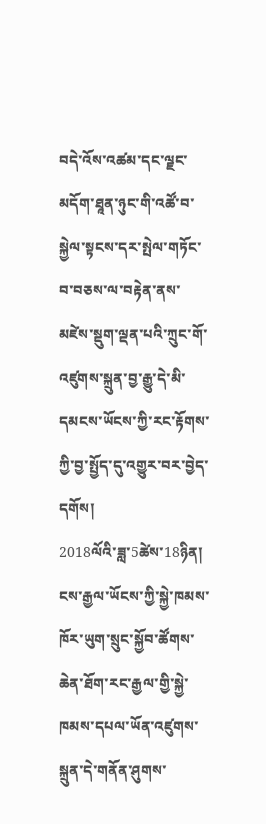བདེ་འོས་འཚམ་དང་ལྗང་མདོག་ཐཱན་ཉུང་གི་འཚོ་བ་སྐྱེལ་སྟངས་དར་སྤེལ་གཏོང་བ་བཅས་ལ་བརྟེན་ནས་མཛེས་སྡུག་ལྡན་པའི་ཀྲུང་གོ་འཛུགས་སྐྲུན་བྱ་རྒྱུ་དེ་མི་དམངས་ཡོངས་ཀྱི་རང་རྟོགས་ཀྱི་བྱ་སྤྱོད་དུ་འགྱུར་བར་བྱེད་དགོས།
2018ལོའི་ཟླ་5ཚེས་18ཉིན། ངས་རྒྱལ་ཡོངས་ཀྱི་སྐྱེ་ཁམས་ཁོར་ཡུག་སྲུང་སྐྱོབ་ཚོགས་ཆེན་ཐོག་རང་རྒྱལ་གྱི་སྐྱེ་ཁམས་དཔལ་ཡོན་འཛུགས་སྐྲུན་དེ་གནོན་ཤུགས་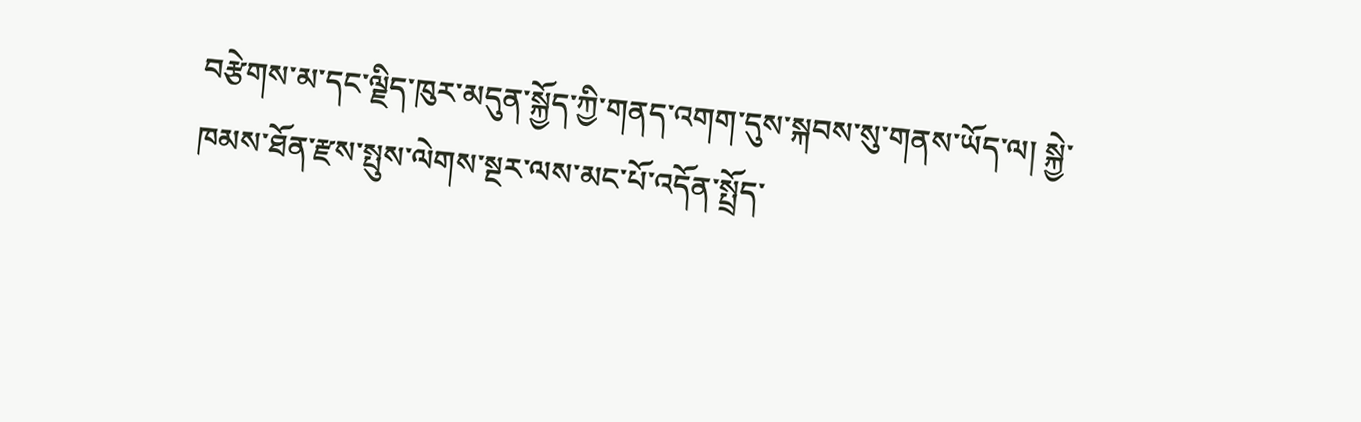བརྩེགས་མ་དང་ལྗིད་ཁུར་མདུན་སྐྱོད་ཀྱི་གནད་འགག་དུས་སྐབས་སུ་གནས་ཡོད་ལ། སྐྱེ་ཁམས་ཐོན་རྫས་སྤུས་ལེགས་སྔར་ལས་མང་པོ་འདོན་སྤྲོད་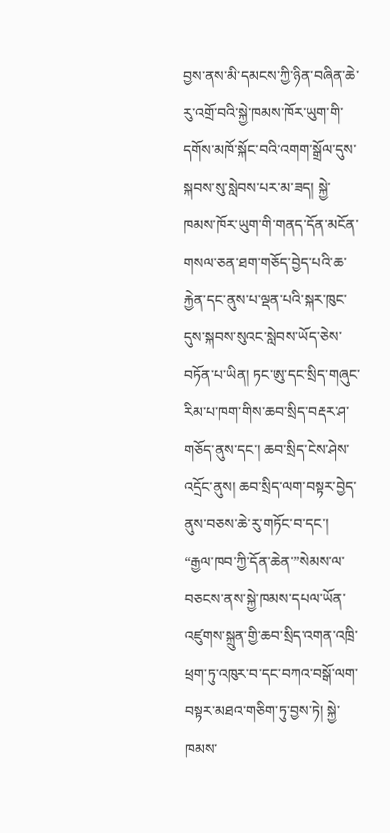བྱས་ནས་མི་དམངས་ཀྱི་ཉིན་བཞིན་ཆེ་རུ་འགྲོ་བའི་སྐྱེ་ཁམས་ཁོར་ཡུག་གི་དགོས་མཁོ་སྐོང་བའི་འགག་སྒྲོལ་དུས་སྐབས་སུ་སླེབས་པར་མ་ཟད། སྐྱེ་ཁམས་ཁོར་ཡུག་གི་གནད་དོན་མངོན་གསལ་ཅན་ཐག་གཅོད་བྱེད་པའི་ཆ་རྐྱེན་དང་ནུས་པ་ལྡན་པའི་སྐར་ཁུང་དུས་སྐབས་སུའང་སླེབས་ཡོད་ཅེས་བཏོན་པ་ཡིན། ཏང་ཨུ་དང་སྲིད་གཞུང་རིམ་པ་ཁག་གིས་ཆབ་སྲིད་བརྡར་ཤ་གཅོད་ནུས་དང་། ཆབ་སྲིད་ངེས་ཤེས་འདྲོང་ནུས། ཆབ་སྲིད་ལག་བསྟར་བྱེད་ནུས་བཅས་ཆེ་རུ་གཏོང་བ་དང་། “རྒྱལ་ཁབ་ཀྱི་དོན་ཆེན་”སེམས་ལ་བཅངས་ནས་སྐྱེ་ཁམས་དཔལ་ཡོན་འཛུགས་སྐྲུན་གྱི་ཆབ་སྲིད་འགན་འཁྲི་ཕྲག་ཏུ་འཁུར་བ་དང་བཀའ་བསྒོ་ལག་བསྟར་མཐའ་གཅིག་ཏུ་བྱས་ཏེ། སྐྱེ་ཁམས་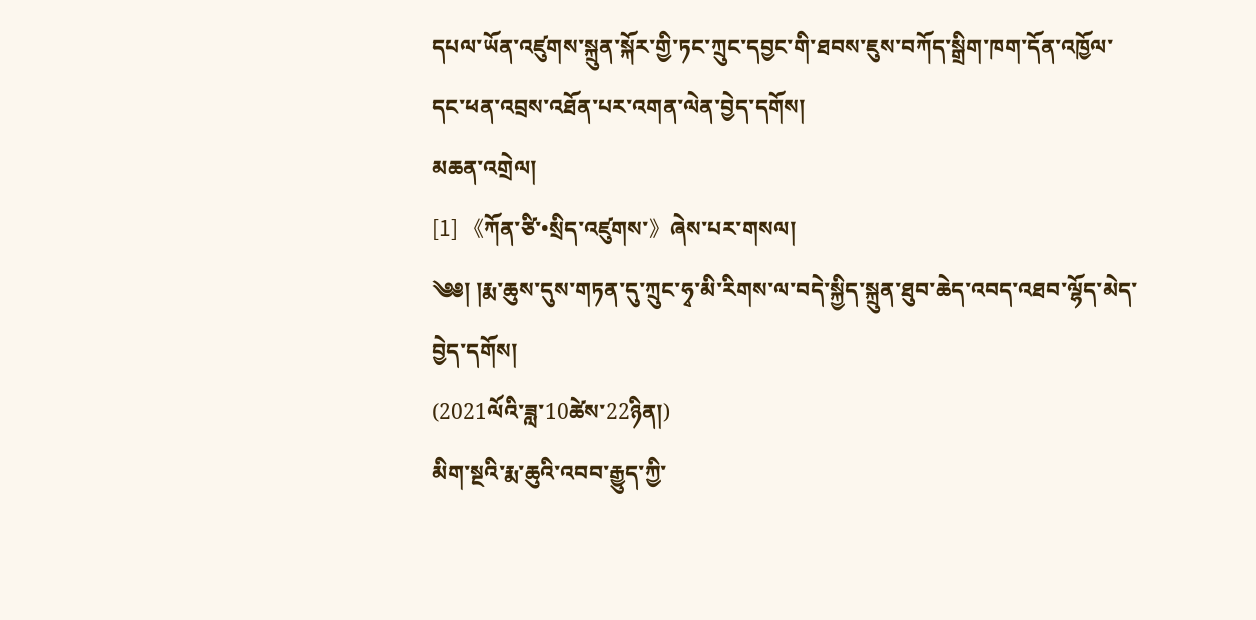དཔལ་ཡོན་འཛུགས་སྐྲུན་སྐོར་གྱི་ཏང་ཀྲུང་དབྱང་གི་ཐབས་ཇུས་བཀོད་སྒྲིག་ཁག་དོན་འཁྱོལ་དང་ཕན་འབྲས་འཐོན་པར་འགན་ལེན་བྱེད་དགོས།
མཆན་འགྲེལ།
[1] 《ཀོན་ཙི་•སྲིད་འཛུགས་》ཞེས་པར་གསལ།
༄༅། །རྨ་ཆུས་དུས་གཏན་དུ་ཀྲུང་ཧྭ་མི་རིགས་ལ་བདེ་སྐྱིད་སྐྲུན་ཐུབ་ཆེད་འབད་འཐབ་ལྷོད་མེད་བྱེད་དགོས།
(2021ལོའི་ཟླ་10ཚེས་22ཉིན།)
མིག་སྔའི་རྨ་ཆུའི་འབབ་རྒྱུད་ཀྱི་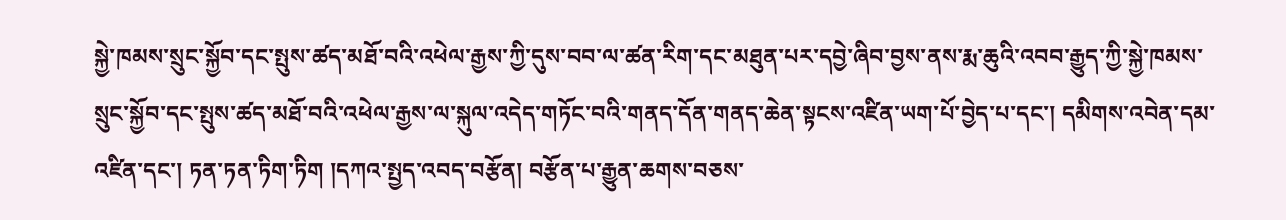སྐྱེ་ཁམས་སྲུང་སྐྱོབ་དང་སྤུས་ཚད་མཐོ་བའི་འཕེལ་རྒྱས་ཀྱི་དུས་བབ་ལ་ཚན་རིག་དང་མཐུན་པར་དབྱེ་ཞིབ་བྱས་ནས་རྨ་ཆུའི་འབབ་རྒྱུད་ཀྱི་སྐྱེ་ཁམས་སྲུང་སྐྱོབ་དང་སྤུས་ཚད་མཐོ་བའི་འཕེལ་རྒྱས་ལ་སྐུལ་འདེད་གཏོང་བའི་གནད་དོན་གནད་ཆེན་སྟངས་འཛིན་ཡག་པོ་བྱེད་པ་དང་། དམིགས་འབེན་དམ་འཛིན་དང་། ཏན་ཏན་ཏིག་ཏིག །དཀའ་སྤྱད་འབད་བརྩོན། བརྩོན་པ་རྒྱུན་ཆགས་བཅས་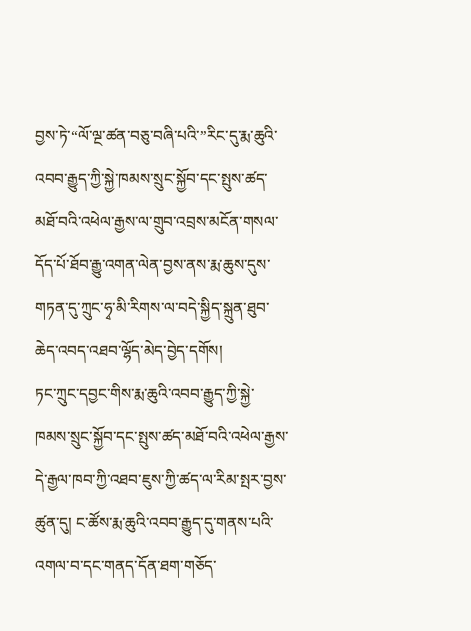བྱས་ཏེ་“ལོ་ལྔ་ཚན་བཅུ་བཞི་པའི་”རིང་དུ་རྨ་ཆུའི་འབབ་རྒྱུད་ཀྱི་སྐྱེ་ཁམས་སྲུང་སྐྱོབ་དང་སྤུས་ཚད་མཐོ་བའི་འཕེལ་རྒྱས་ལ་གྲུབ་འབྲས་མངོན་གསལ་དོད་པོ་ཐོབ་རྒྱུ་འགན་ལེན་བྱས་ནས་རྨ་ཆུས་དུས་གཏན་དུ་ཀྲུང་ཧྭ་མི་རིགས་ལ་བདེ་སྐྱིད་སྐྲུན་ཐུབ་ཆེད་འབད་འཐབ་ལྷོད་མེད་བྱེད་དགོས།
ཏང་ཀྲུང་དབྱང་གིས་རྨ་ཆུའི་འབབ་རྒྱུད་ཀྱི་སྐྱེ་ཁམས་སྲུང་སྐྱོབ་དང་སྤུས་ཚད་མཐོ་བའི་འཕེལ་རྒྱས་དེ་རྒྱལ་ཁབ་ཀྱི་འཐབ་ཇུས་ཀྱི་ཚད་ལ་རིམ་སྤར་བྱས་ཚུན་དུ། ང་ཚོས་རྨ་ཆུའི་འབབ་རྒྱུད་དུ་གནས་པའི་འགལ་བ་དང་གནད་དོན་ཐག་གཅོད་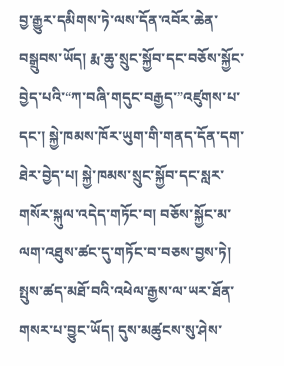བྱ་རྒྱུར་དམིགས་ཏེ་ལས་དོན་འབོར་ཆེན་བསྒྲུབས་ཡོད། རྨ་ཆུ་སྲུང་སྐྱོབ་དང་བཅོས་སྐྱོང་བྱེད་པའི་“ཀ་བཞི་གདུང་བརྒྱད་”འཛུགས་པ་དང་། སྐྱེ་ཁམས་ཁོར་ཡུག་གི་གནད་དོན་དག་ཐེར་བྱེད་པ། སྐྱེ་ཁམས་སྲུང་སྐྱོབ་དང་སླར་གསོར་སྐུལ་འདེད་གཏོང་བ། བཅོས་སྐྱོང་མ་ལག་འཐུས་ཚང་དུ་གཏོང་བ་བཅས་བྱས་ཏེ། སྤུས་ཚད་མཐོ་བའི་འཕེལ་རྒྱས་ལ་ཡར་ཐོན་གསར་པ་བྱུང་ཡོད། དུས་མཚུངས་སུ་ཤེས་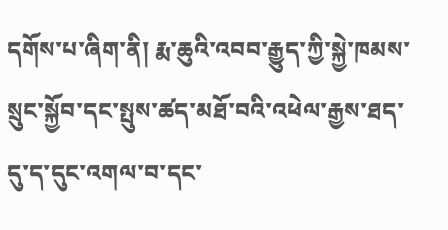དགོས་པ་ཞིག་ནི། རྨ་ཆུའི་འབབ་རྒྱུད་ཀྱི་སྐྱེ་ཁམས་སྲུང་སྐྱོབ་དང་སྤུས་ཚད་མཐོ་བའི་འཕེལ་རྒྱས་ཐད་དུ་ད་དུང་འགལ་བ་དང་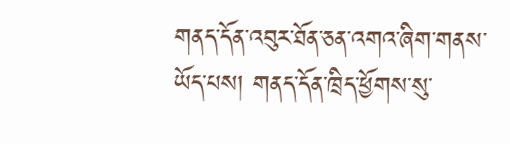གནད་དོན་འབུར་ཐོན་ཅན་འགའ་ཞིག་གནས་ཡོད་པས། གནད་དོན་ཁྲིད་ཕྱོགས་སུ་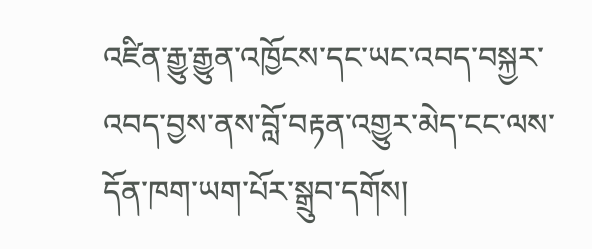འཛིན་རྒྱུ་རྒྱུན་འཁྱོངས་དང་ཡང་འབད་བསྐྱར་འབད་བྱས་ནས་བློ་བརྟན་འགྱུར་མེད་ངང་ལས་དོན་ཁག་ཡག་པོར་སྒྲུབ་དགོས།